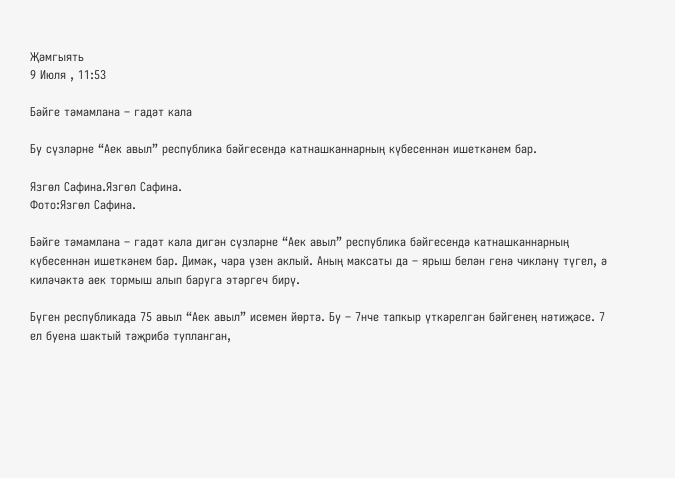Җәмгыять
9 Июля , 11:53

Бәйге тәмамлана – гадәт кала

Бу сүзләрне “Аек авыл” республика бәйгесендә катнашканнарның күбесеннән ишеткәнем бар.

Язгөл Сафина.Язгөл Сафина.
Фото:Язгөл Сафина.

Бәйге тәмамлана – гадәт кала дигән сүзләрне “Аек авыл” республика бәйгесендә катнашканнарның күбесеннән ишеткәнем бар. Димәк, чара үзен аклый. Аның максаты да – ярыш белән генә чикләнү түгел, ә киләчәктә аек тормыш алып баруга этәргеч бирү.

Бүген республикада 75 авыл “Аек авыл” исемен йөртә. Бу – 7нче тапкыр үткәрелгән бәйгенең нәтиҗәсе. 7 ел буена шактый тәҗрибә тупланган,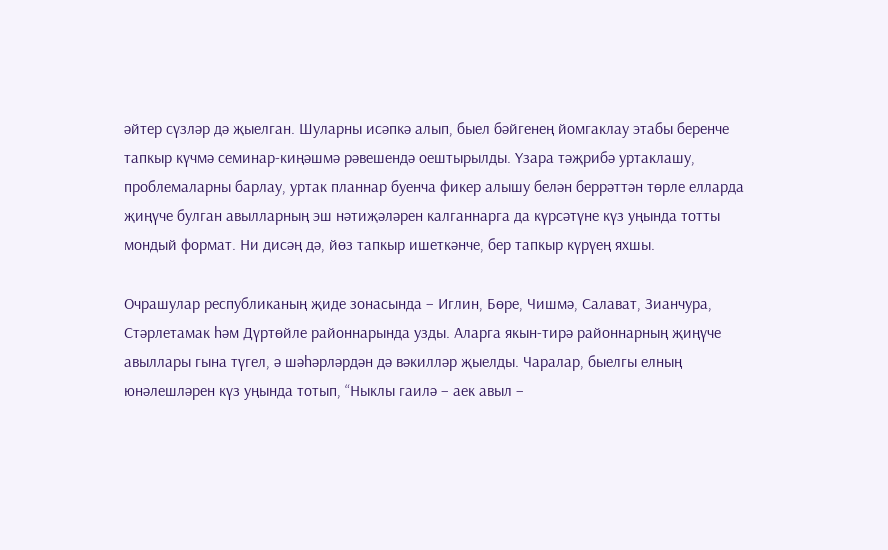әйтер сүзләр дә җыелган. Шуларны исәпкә алып, быел бәйгенең йомгаклау этабы беренче тапкыр күчмә семинар-киңәшмә рәвешендә оештырылды. Үзара тәҗрибә уртаклашу, проблемаларны барлау, уртак планнар буенча фикер алышу белән беррәттән төрле елларда җиңүче булган авылларның эш нәтиҗәләрен калганнарга да күрсәтүне күз уңында тотты мондый формат. Ни дисәң дә, йөз тапкыр ишеткәнче, бер тапкыр күрүең яхшы.

Очрашулар республиканың җиде зонасында – Иглин, Бөре, Чишмә, Салават, Зианчура, Стәрлетамак һәм Дүртөйле районнарында узды. Аларга якын-тирә районнарның җиңүче авыллары гына түгел, ә шәһәрләрдән дә вәкилләр җыелды. Чаралар, быелгы елның юнәлешләрен күз уңында тотып, “Ныклы гаилә – аек авыл –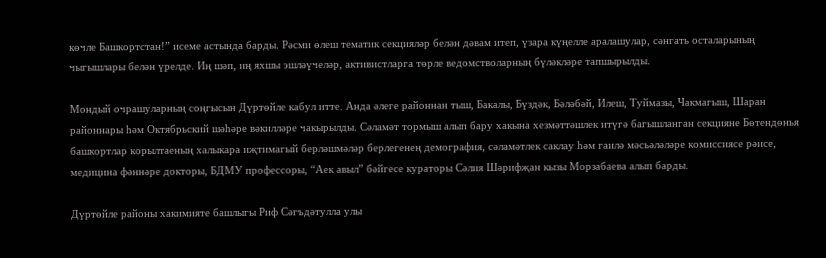көчле Башкортстан!” исеме астында барды. Рәсми өлеш тематик секцияләр белән дәвам итеп, үзара күңелле аралашулар, сәнгать осталарының чыгышлары белән үрелде. Иң шәп, иң яхшы эшләүчеләр, активистларга төрле ведомстволарның бүләкләре тапшырылды.

Мондый очрашуларның соңгысын Дүртөйле кабул итте. Анда әлеге районнан тыш, Бакалы, Бүздәк, Бәләбәй, Илеш, Туймазы, Чакмагыш, Шаран районнары һәм Октябрьский шәһәре вәкилләре чакырылды. Сәламәт тормыш алып бару хакына хезмәттәшлек итүгә багышланган секцияне Бөтендөнья башкортлар корылтаеның халыкара иҗтимагый берләшмәләр берлегенең демография, сәламәтлек саклау һәм гаилә мәсьәләләре комиссиясе рәисе,  медицина фәннәре докторы, БДМУ профессоры, “Аек авыл” бәйгесе кураторы Сәлия Шәрифҗан кызы Морзабаева алып барды.

Дүртөйле районы хакимияте башлыгы Риф Сәгъдәтулла улы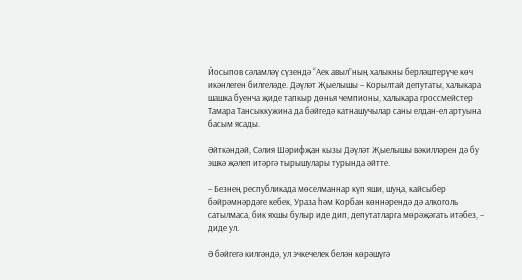Йосыпов сәламләү сүзендә “Аек авыл”ның халыкны берләштерүче көч  икәнлеген билгеләде. Дәүләт Җыелышы – Корылтай депутаты, халыкара шашка буенча җиде тапкыр дөнья чемпионы, халыкара гроссмейстер Тамара Тансыккужина да бәйгедә катнашучылар саны елдан-ел артуына басым ясады.

Әйткәндәй, Сәлия Шәрифҗан кызы Дәүләт Җыелышы вәкилләрен дә бу эшкә җәлеп итәргә тырышулары турында әйтте.

– Безнең республикада мөселманнар күп яши, шуңа, кайсыбер бәйрәмнәрдәге кебек, Ураза һәм Корбан көннәрендә дә алкоголь сатылмаса, бик яхшы булыр иде дип, депутатларга мөрәҗәгать итәбез, – диде ул.

Ә бәйгегә килгәндә, ул эчкечелек белән көрәшүгә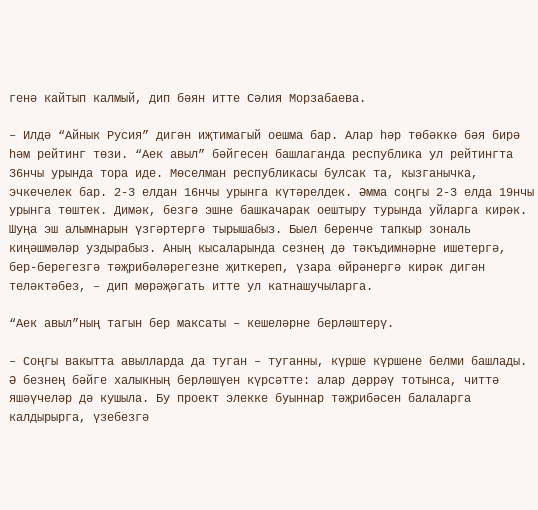генә кайтып калмый, дип бәян итте Сәлия Морзабаева.

– Илдә “Айнык Русия” дигән иҗтимагый оешма бар. Алар һәр төбәккә бәя бирә һәм рейтинг төзи. “Аек авыл” бәйгесен башлаганда республика ул рейтингта 36нчы урында тора иде. Мөселман республикасы булсак та, кызганычка, эчкечелек бар. 2-3 елдан 16нчы урынга күтәрелдек. Әмма соңгы 2-3 елда 19нчы урынга төштек. Димәк, безгә эшне башкачарак оештыру турында уйларга кирәк. Шуңа эш алымнарын үзгәртергә тырышабыз. Быел беренче тапкыр зональ киңәшмәләр уздырабыз. Аның кысаларында сезнең дә тәкъдимнәрне ишетергә, бер-берегезгә тәҗрибәләрегезне җиткереп, үзара өйрәнергә кирәк дигән теләктәбез, – дип мөрәҗәгать итте ул катнашучыларга.

“Аек авыл”ның тагын бер максаты – кешеләрне берләштерү.

– Соңгы вакытта авылларда да туган – туганны, күрше күршене белми башлады. Ә безнең бәйге халыкның берләшүен күрсәтте: алар дәррәү тотынса, читтә яшәүчеләр дә кушыла. Бу проект элекке буыннар тәҗрибәсен балаларга калдырырга, үзебезгә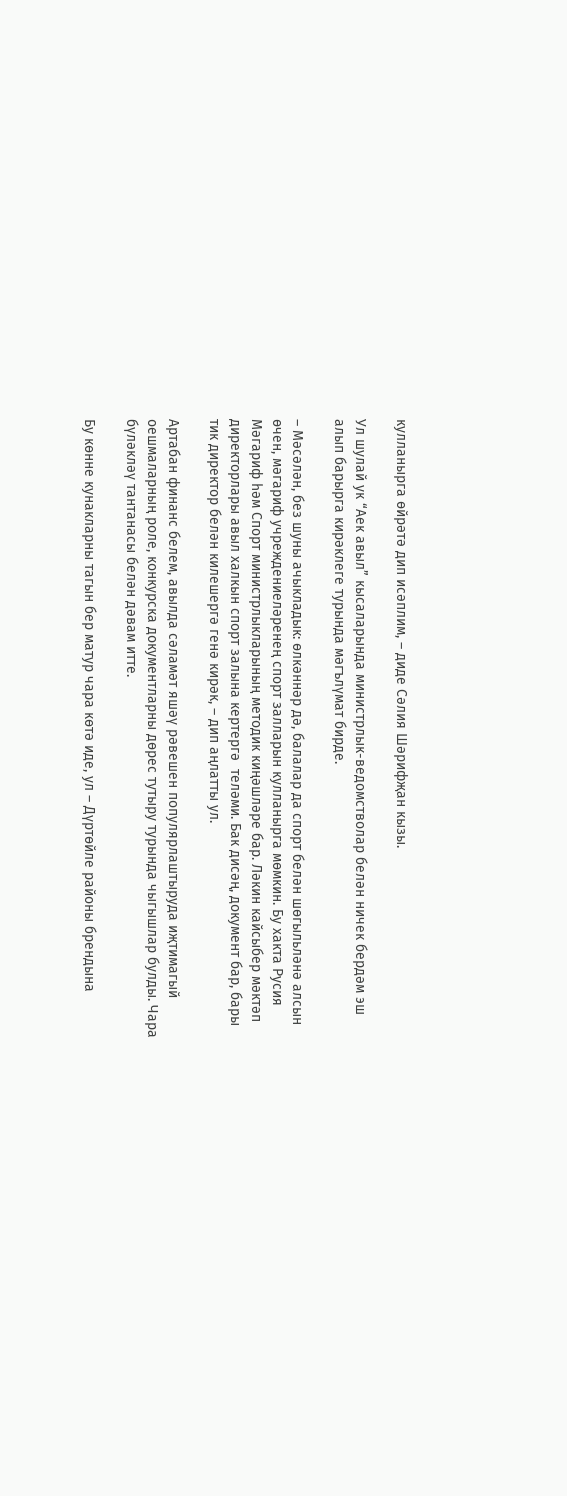кулланырга өйрәтә дип исәплим, – диде Сәлия Шәрифҗан кызы.

Ул шулай ук “Аек авыл” кысаларында министрлык-ведомстволар белән ничек бердәм эш алып барырга кирәклеге турында мәгълүмат бирде.

– Мәсәлән, без шуны ачыкладык: өлкәннәр дә, балалар да спорт белән шөгыльләнә алсын өчен, мәгариф учреждениеләренең спорт залларын кулланырга мөмкин. Бу хакта Русия Мәгариф һәм Спорт министрлыкларының методик киңәшләре бар. Ләкин кайсыбер мәктәп директорлары авыл халкын спорт залына кертергә  теләми. Бак дисәң, документ бар, бары тик директор белән килешергә генә кирәк, – дип аңлатты ул.

Артабан финанс белем, авылда сәламәт яшәү рәвешен популярлаштыруда иҗтимагый оешмаларның роле, конкурска документларны дөрес тутыру турында чыгышлар булды. Чара бүләкләү тантанасы белән дәвам итте.

Бу көнне кунакларны тагын бер матур чара көтә иде, ул – Дүртөйле районы брендына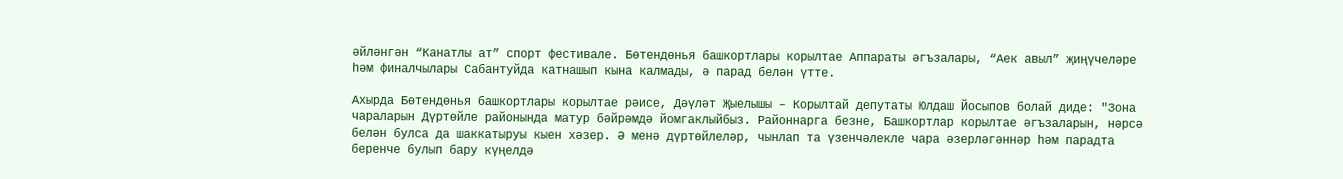әйләнгән “Канатлы ат” спорт фестивале. Бөтендөнья башкортлары корылтае Аппараты әгъзалары, “Аек авыл” җиңүчеләре һәм финалчылары Сабантуйда катнашып кына калмады, ә парад белән үтте.

Ахырда Бөтендөнья башкортлары корылтае рәисе, Дәүләт Җыелышы – Корылтай депутаты Юлдаш Йосыпов болай диде: "Зона чараларын Дүртөйле районында матур бәйрәмдә йомгаклыйбыз. Районнарга безне, Башкортлар корылтае әгъзаларын, нәрсә белән булса да шаккатыруы кыен хәзер. Ә менә дүртөйлеләр, чынлап та үзенчәлекле чара әзерләгәннәр һәм парадта беренче булып бару күңелдә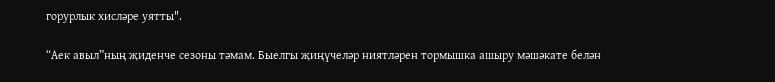горурлык хисләре уятты".

“Аек авыл”ның җиденче сезоны тәмам. Быелгы җиңүчеләр ниятләрен тормышка ашыру мәшәкате белән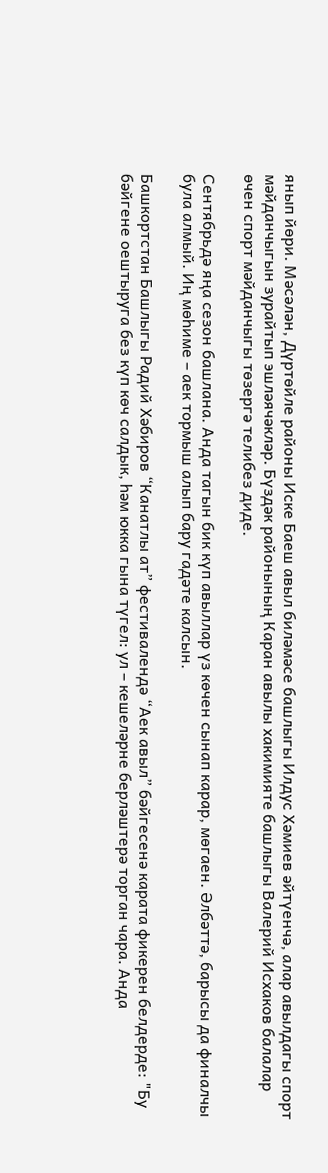янып йөри. Мәсәлән, Дүртөйле районы Иске Баеш авыл биләмәсе башлыгы Илдус Хәмиев әйтүенчә, алар авылдагы спорт мәйданчыгын зурайтып эшләячәкләр. Бүздәк районының Каран авылы хакимияте башлыгы Валерий Исхаков балалар өчен спорт мәйданчыгы төзергә телибез диде.

Сентябрьдә яңа сезон башлана. Анда тагын бик күп авыллар үз көчен сынап карар, мөгаен. Әлбәттә, барысы да финалчы була алмый. Иң мөһиме – аек тормыш алып бару гадәте калсын.

Башкортстан Башлыгы Радий Хәбиров “Канатлы ат” фестивалендә “Аек авыл” бәйгесенә карата фикерен белдерде: "Бу бәйгене оештыруга без күп көч салдык, һәм юкка гына түгел: ул – кешеләрне берләштерә торган чара. Анда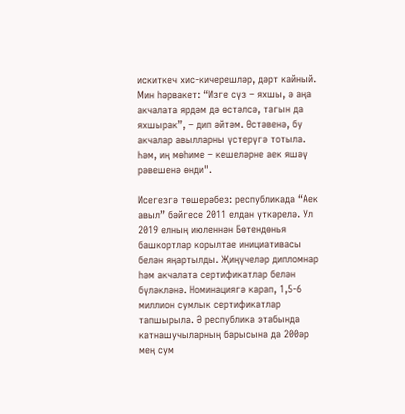искиткеч хис-кичерешләр, дәрт кайный. Мин һәрвакет: “Изге сүз – яхшы, ә аңа акчалата ярдәм дә өстәлсә, тагын да яхшырак”, – дип әйтәм. Өстәвенә, бу акчалар авылларны үстерүгә тотыла. Һәм, иң мөһиме – кешеләрне аек яшәү рәвешенә өнди".

Исегезгә төшерәбез: республикада “Аек авыл” бәйгесе 2011 елдан үткәрелә. Ул 2019 елның июленнән Бөтендөнья башкортлар корылтае инициативасы белән яңартылды. Җиңүчеләр дипломнар һәм акчалата сертификатлар белән бүләкләнә. Номинациягә карап, 1,5-6 миллион сумлык сертификатлар тапшырыла. Ә республика этабында катнашучыларның барысына да 200әр мең сум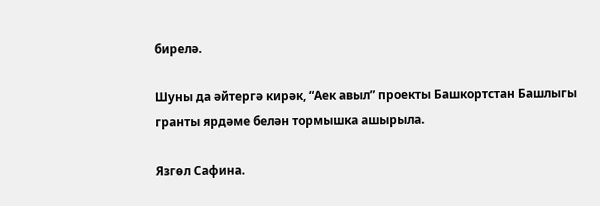бирелә.

Шуны да әйтергә кирәк, “Аек авыл” проекты Башкортстан Башлыгы гранты ярдәме белән тормышка ашырыла.

Язгөл Сафина.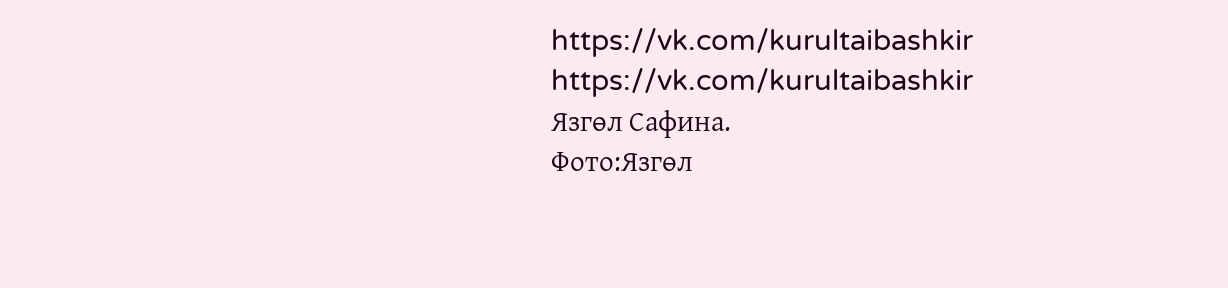https://vk.com/kurultaibashkir
https://vk.com/kurultaibashkir
Язгөл Сафина.
Фото:Язгөл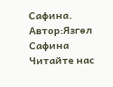Сафина.
Автор:Язгөл Сафина
Читайте нас